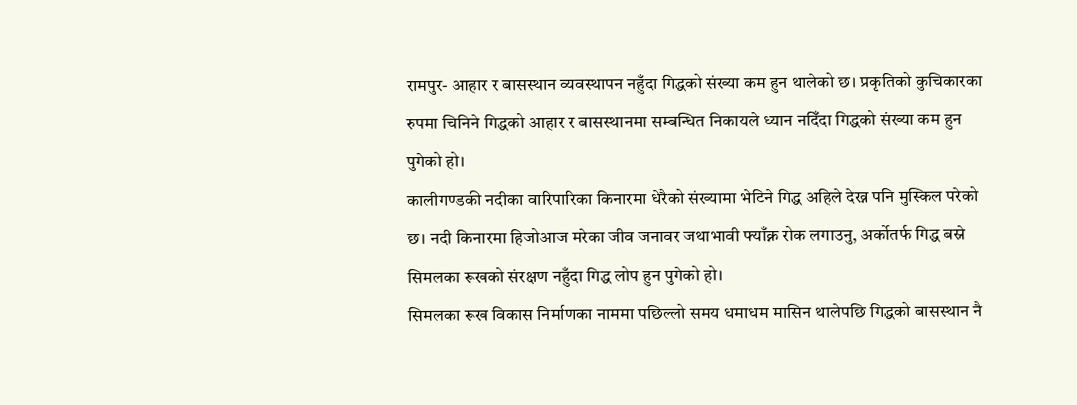रामपुर- आहार र बासस्थान व्यवस्थापन नहुँदा गिद्धको संख्या कम हुन थालेको छ। प्रकृतिको कुचिकारका रुपमा चिनिने गिद्धको आहार र बासस्थानमा सम्बन्धित निकायले ध्यान नदिँदा गिद्धको संख्या कम हुन पुगेको हो।
कालीगण्डकी नदीका वारिपारिका किनारमा धेरैको संख्यामा भेटिने गिद्ध अहिले देख्न पनि मुस्किल परेको छ। नदी किनारमा हिजोआज मरेका जीव जनावर जथाभावी फ्याँक्न रोक लगाउनु, अर्कोतर्फ गिद्ध बस्ने सिमलका रूखको संरक्षण नहुँदा गिद्ध लोप हुन पुगेको हो।
सिमलका रूख विकास निर्माणका नाममा पछिल्लो समय धमाधम मासिन थालेपछि गिद्धको बासस्थान नै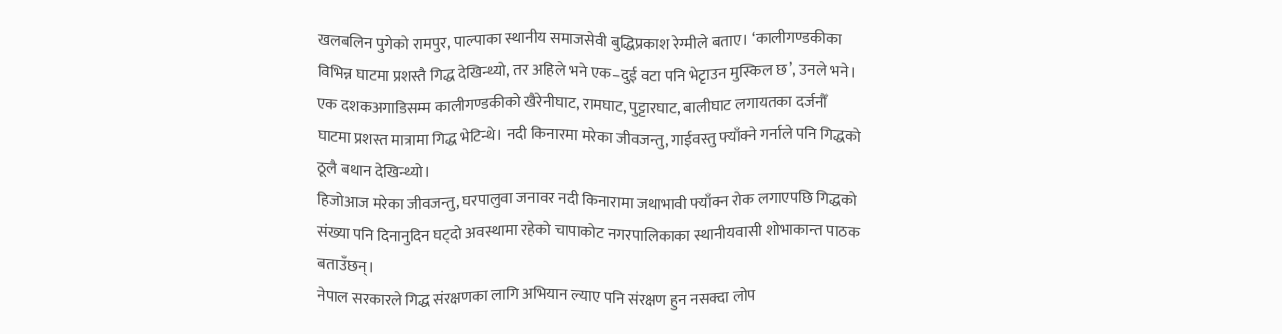खलबलिन पुगेको रामपुर, पाल्पाका स्थानीय समाजसेवी बुद्धिप्रकाश रेग्मीले बताए। ‘कालीगण्डकीका विभिन्न घाटमा प्रशस्तै गिद्ध देखिन्थ्यो, तर अहिले भने एक–दुई वटा पनि भेटृाउन मुस्किल छ’, उनले भने।
एक दशकअगाडिसम्म कालीगण्डकीको खैरेनीघाट, रामघाट, पुट्टारघाट, बालीघाट लगायतका दर्जनौँ घाटमा प्रशस्त मात्रामा गिद्ध भेटिन्थे। नदी किनारमा मरेका जीवजन्तु, गाईवस्तु फ्याँक्ने गर्नाले पनि गिद्धको ठूलै बथान देखिन्थ्यो।
हिजोआज मरेका जीवजन्तु, घरपालुवा जनावर नदी किनारामा जथाभावी फ्याँक्न रोक लगाएपछि गिद्धको संख्या पनि दिनानुदिन घट्दो अवस्थामा रहेको चापाकोट नगरपालिकाका स्थानीयवासी शोभाकान्त पाठक बताउँछन्।
नेपाल सरकारले गिद्ध संरक्षणका लागि अभियान ल्याए पनि संरक्षण हुन नसक्दा लोप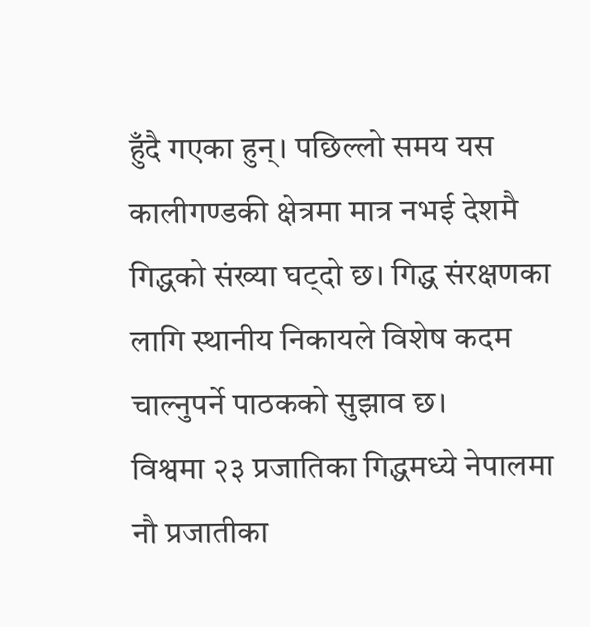हुँदै गएका हुन्। पछिल्लो समय यस कालीगण्डकी क्षेत्रमा मात्र नभई देशमै गिद्धको संख्या घट्दो छ। गिद्ध संरक्षणका लागि स्थानीय निकायले विशेष कदम चाल्नुपर्ने पाठकको सुझाव छ।
विश्वमा २३ प्रजातिका गिद्धमध्ये नेपालमा नौ प्रजातीका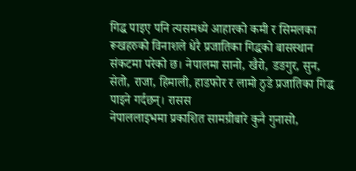गिद्ध पाइए पनि त्यसमध्ये आहारको कमी र सिमलका रूखहरुको विनाशले धेरै प्रजातिका गिद्धको बासस्थान संकटमा परेको छ। नेपालमा सानो, खैरो, डङगुर, सुन, सेतो, राजा, हिमाली, हाडफोर र लामो ठुडे प्रजातिका गिद्ध पाइने गर्दछन्। रासस
नेपाललाइभमा प्रकाशित सामग्रीबारे कुनै गुनासो,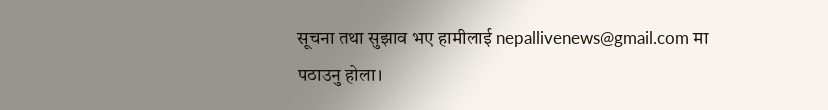सूचना तथा सुझाव भए हामीलाई nepallivenews@gmail.com मा
पठाउनु होला।